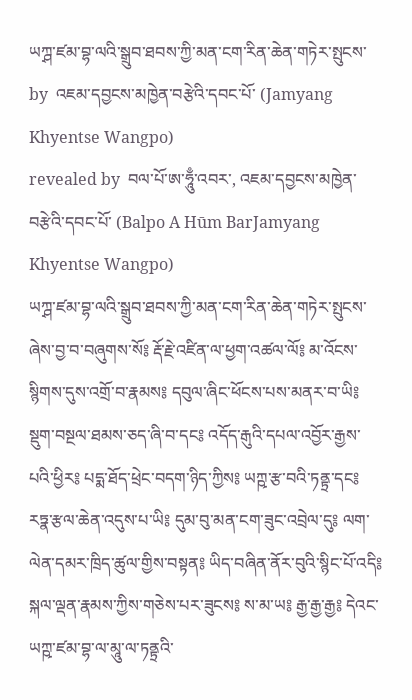ཡཀྴ་ཛམ་བྷ་ལའི་སྒྲུབ་ཐབས་ཀྱི་མན་ངག་རིན་ཆེན་གཏེར་སྤུངས་
by  འཇམ་དབྱངས་མཁྱེན་བརྩེའི་དབང་པོ་ (Jamyang Khyentse Wangpo)
revealed by  བལ་པོ་ཨ་ཧཱུྃ་འབར་, འཇམ་དབྱངས་མཁྱེན་བརྩེའི་དབང་པོ་ (Balpo A Hūm BarJamyang Khyentse Wangpo)
ཡཀྴ་ཛམ་བྷ་ལའི་སྒྲུབ་ཐབས་ཀྱི་མན་ངག་རིན་ཆེན་གཏེར་སྤུངས་ཞེས་བྱ་བ་བཞུགས་སོ༔ རྡོ་རྗེ་འཛིན་ལ་ཕྱག་འཚལ་ལོ༔ མ་འོངས་སྙིགས་དུས་འགྲོ་བ་རྣམས༔ དབུལ་ཞིང་ཕོངས་པས་མནར་བ་ཡི༔ སྡུག་བསྔལ་ཐམས་ཅད་ཞི་བ་དང༔ འདོད་རྒུའི་དཔལ་འབྱོར་རྒྱས་པའི་ཕྱིར༔ པདྨ་ཐོད་ཕྲེང་བདག་ཉིད་ཀྱིས༔ ཡཀྵ་རྩ་བའི་ཏནྟྲ་དང༔ རཏྣ་རྩལ་ཆེན་འདུས་པ་ཡི༔ དུམ་བུ་མན་ངག་ཟུང་འབྲེལ་དུ༔ ལག་ལེན་དམར་ཁྲིད་ཚུལ་གྱིས་བསྟན༔ ཡིད་བཞིན་ནོར་བུའི་སྙིང་པོ་འདི༔ སྐལ་ལྡན་རྣམས་ཀྱིས་གཅེས་པར་ཟུངས༔ ས་མ་ཡ༔ རྒྱ་རྒྱ་རྒྱ༔ དེའང་ཡཀྵ་ཛམ་བྷ་ལ་མཱུ་ལ་ཏནྟྲའི་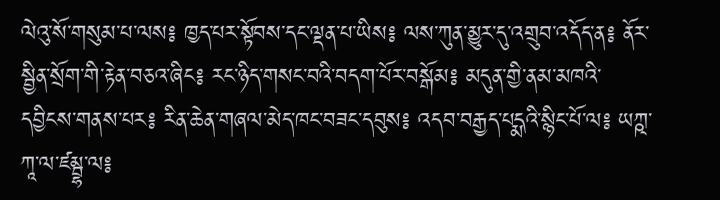ལེའུ་སོ་གསུམ་པ་ལས༔ ཁྱད་པར་སྟོབས་དང་ལྡན་པ་ཡིས༔ ལས་ཀུན་མྱུར་དུ་འགྲུབ་འདོད་ན༔ ནོར་སྦྱིན་སྲོག་གི་རྟེན་བཅའ་ཞིང༔ རང་ཉིད་གསང་བའི་བདག་པོར་བསྒོམ༔ མདུན་གྱི་ནམ་མཁའི་དབྱིངས་གནས་པར༔ རིན་ཆེན་གཞལ་མེད་ཁང་བཟང་དབུས༔ འདབ་བརྒྱད་པདྨའི་སྙིང་པོ་ལ༔ ཡཀྵ་ཀཱ་ལ་ཛམྦྷ་ལ༔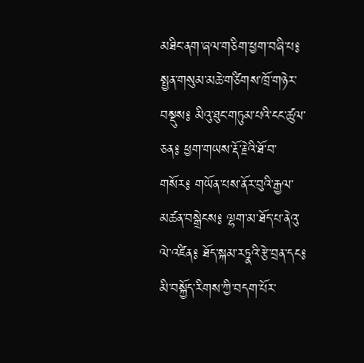མཐིང་ནག་ཞལ་གཅིག་ཕྱག་བཞི་པ༔ སྤྱན་གསུམ་མཆེ་གཙིགས་ཁྲོ་གཉེར་བསྡུས༔ མིའུ་ཐུང་གཏུམ་པའི་ངང་ཚུལ་ཅན༔ ཕྱག་གཡས་རྡོ་རྗེའི་ཐོ་བ་གསོར༔ གཡོན་པས་ནོར་བུའི་རྒྱལ་མཚན་བསྒྲེངས༔ ལྷག་མ་ཐོད་པ་ནེའུ་ལེ་འཛིན༔ ཐོད་སྐམ་རཏྣའི་རྩེ་བྲན་དང༔ མི་བསྐྱོད་རིགས་ཀྱི་བདག་པོར་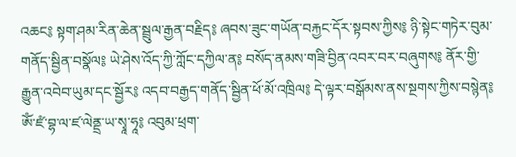འཆང༔ སྟག་ཤམ་རིན་ཆེན་སྦྲུལ་རྒྱན་བརྗིད༔ ཞབས་ཟུང་གཡོན་བརྐྱང་དོར་སྟབས་ཀྱིས༔ ཉི་སྟེང་གཏེར་བུམ་གནོད་སྦྱིན་བསྣོལ༔ ཡེ་ཤེས་འོད་ཀྱི་ཀློང་དཀྱིལ་ན༔ བསོད་ནམས་གཟི་བྱིན་འབར་བར་བཞུགས༔ ནོར་གྱི་རྒྱུན་འབེབ་ཡུམ་དང་སྦྱོར༔ འདབ་བརྒྱད་གནོད་སྦྱིན་ཕོ་མོ་འཁྲིལ༔ དེ་ལྟར་བསྒོམས་ནས་སྔགས་ཀྱིས་བསྙེན༔ ཨོཾ་ཛཾ་བྷ་ལ་ཛ་ལེནྡྲ་ཡ་སྭཱ་ཧཱ༔ འབུམ་ཕྲག་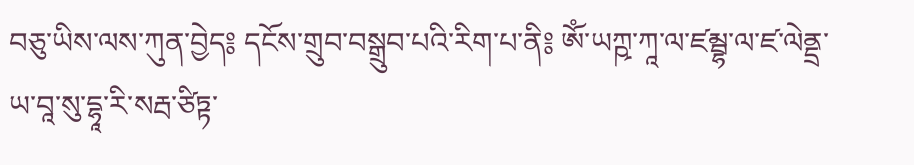བཅུ་ཡིས་ལས་ཀུན་བྱེད༔ དངོས་གྲུབ་བསྒྲུབ་པའི་རིག་པ་ནི༔ ཨོཾ་ཡཀྵ་ཀཱ་ལ་ཛམྦྷ་ལ་ཛ་ལེནྡྲ་ཡ་བཱ་སུ་དྷཱ་རི་སརྦ་ཙིཏྟ་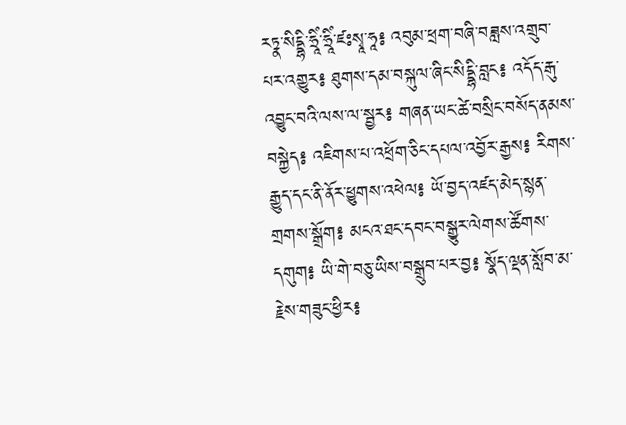རཏྣ་སིདྡྷི་ཧྲཱིཾ་ཧྲཱིཾ་ཛཿསྭཱ་ཧཱ༔ འབུམ་ཕྲག་བཞི་བཟླས་འགྲུབ་པར་འགྱུར༔ ཐུགས་དམ་བསྐུལ་ཞིང་སིདྡྷི་བླང༔ འདོད་རྒུ་འབྱུང་བའི་ལས་ལ་སྦྱར༔ གཞན་ཡང་ཚེ་བསྲིང་བསོད་ནམས་བསྐྱེད༔ འཇིགས་པ་འཕྲོག་ཅིང་དཔལ་འབྱོར་རྒྱས༔ རིགས་རྒྱུད་དང་ནི་ནོར་ཕྱུགས་འཕེལ༔ ཡོ་བྱད་འཛད་མེད་སྙན་གྲགས་སྒྲོག༔ མངའ་ཐང་དབང་བསྒྱུར་ལེགས་ཚོགས་དགུག༔ ཡི་གེ་བཅུ་ཡིས་བསྒྲུབ་པར་བྱ༔ སྣོད་ལྡན་སློབ་མ་རྗེས་གཟུང་ཕྱིར༔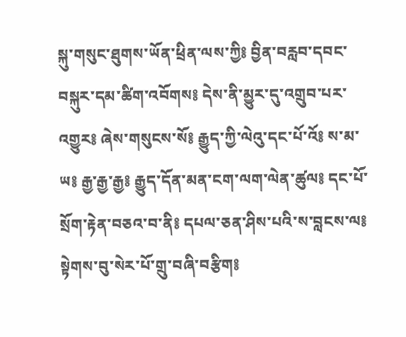སྐུ་གསུང་ཐུགས་ཡོན་ཕྲིན་ལས་ཀྱི༔ བྱིན་བརླབ་དབང་བསྐུར་དམ་ཚིག་འབོགས༔ དེས་ནི་མྱུར་དུ་འགྲུབ་པར་འགྱུར༔ ཞེས་གསུངས་སོ༔ རྒྱུད་ཀྱི་ལེའུ་དང་པོ་འོ༔ ས་མ་ཡ༔ རྒྱ་རྒྱ་རྒྱ༔ རྒྱུད་དོན་མན་ངག་ལག་ལེན་ཚུལ༔ དང་པོ་སྲོག་རྟེན་བཅའ་བ་ནི༔ དཔལ་ཅན་ཤིས་པའི་ས་བླངས་ལ༔ སྟེགས་བུ་སེར་པོ་གྲུ་བཞི་བརྩིག༔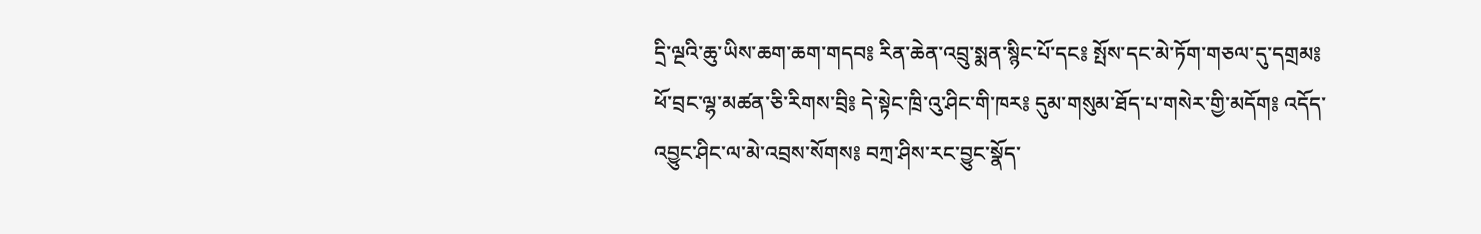དྲི་ལྔའི་ཆུ་ཡིས་ཆག་ཆག་གདབ༔ རིན་ཆེན་འབྲུ་སྨན་སྙིང་པོ་དང༔ སྤོས་དང་མེ་ཏོག་གཅལ་དུ་དགྲམ༔ ཕོ་བྲང་ལྷ་མཚན་ཅི་རིགས་བྲི༔ དེ་སྟེང་ཁྲི་འུ་ཤིང་གི་ཁར༔ དུམ་གསུམ་ཐོད་པ་གསེར་གྱི་མདོག༔ འདོད་འབྱུང་ཤིང་ལ་མེ་འབྲས་སོགས༔ བཀྲ་ཤིས་རང་བྱུང་སྣོད་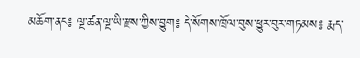མཆོག་ནང༔ ལྔ་ཚན་ལྔ་ཡི་རྫས་ཀྱིས་བྱུག༔ དེ་སོགས་ཁྲོལ་བུས་ཕྱུར་བུར་གཏམས༔ རྨད་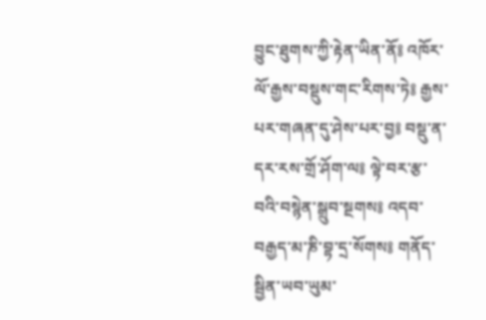བྱུང་ཐུགས་ཀྱི་རྟེན་ཡིན་ནོ༔ འཁོར་ལོ་རྒྱས་བསྡུས་གང་རིགས་ཏེ༔ རྒྱས་པར་གཞན་དུ་ཤེས་པར་བྱ༔ བསྡུ་ན་དར་རས་གྲོ་ཤོག་ལ༔ ལྟེ་བར་རྩ་བའི་བསྙེན་སྒྲུབ་སྔགས༔ འདབ་བརྒྱད་མ་ཎི་བྷ་དྲ་སོགས༔ གནོད་སྦྱིན་ཡབ་ཡུམ་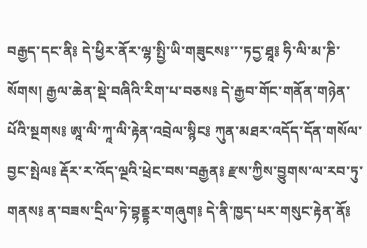བརྒྱད་དང་ནི༔ དེ་ཕྱིར་ནོར་ལྷ་སྤྱི་ཡི་གཟུངས༔་་་ཏདྱ་ཐཱ༔ ཧི་ལི་མ་ཎི་སོགས། རྒྱལ་ཆེན་སྡེ་བཞིའི་རིག་པ་བཅས༔ དེ་རྒྱབ་གོང་གནོན་གཉེན་པོའི་སྔགས༔ ཨཱ་ལི་ཀཱ་ལི་རྟེན་འབྲེལ་སྙིང༔ ཀུན་མཐར་འདོད་དོན་གསོལ་བྱང་སྤེལ༔ རྡོར་ར་འོད་ལྔའི་ཕྲེང་བས་བརྒྱན༔ རྫས་ཀྱིས་བྱུགས་ལ་རབ་ཏུ་གནས༔ ན་བཟས་དྲིལ་ཏེ་བྷནྡྷར་གཞུག༔ དེ་ནི་ཁྱད་པར་གསུང་རྟེན་ནོ༔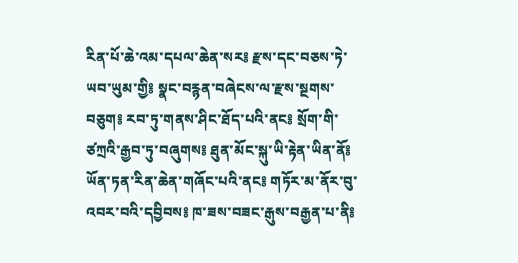རིན་པོ་ཆེ་འམ་དཔལ་ཆེན་སར༔ རྫས་དང་བཅས་ཏེ་ཡབ་ཡུམ་གྱི༔ སྣང་བརྙན་བཞེངས་ལ་རྫས་སྔགས་བཅུག༔ རབ་ཏུ་གནས་ཤིང་ཐོད་པའི་ནང༔ སྲོག་གི་ཙཀྲའི་རྒྱབ་ཏུ་བཞུགས༔ ཐུན་མོང་སྐུ་ཡི་རྟེན་ཡིན་ནོ༔ ཡོན་ཏན་རིན་ཆེན་གཞོང་པའི་ནང༔ གཏོར་མ་ནོར་བུ་འབར་བའི་དབྱིབས༔ ཁ་ཟས་བཟང་རྒུས་བརྒྱན་པ་ནི༔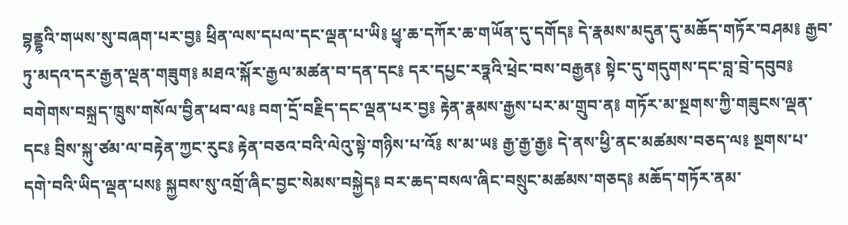བྷནྡྷའི་གཡས་སུ་བཞག་པར་བྱ༔ ཕྲིན་ལས་དཔལ་དང་ལྡན་པ་ཡི༔ ཕྱྭ་ཆ་དཀོར་ཆ་གཡོན་དུ་དགོད༔ དེ་རྣམས་མདུན་དུ་མཆོད་གཏོར་བཤམ༔ རྒྱབ་ཏུ་མདའ་དར་རྒྱན་ལྡན་གཟུག༔ མཐའ་སྐོར་རྒྱལ་མཚན་བ་དན་དང༔ དར་དཔྱང་རཏྣའི་ཕྲེང་བས་བརྒྱན༔ སྟེང་དུ་གདུགས་དང་བླ་བྲེ་དབུབ༔ བགེགས་བསྐྲད་ཁྲུས་གསོལ་བྱིན་ཕབ་ལ༔ བག་དྲོ་བརྗིད་དང་ལྡན་པར་བྱ༔ རྟེན་རྣམས་རྒྱས་པར་མ་གྲུབ་ན༔ གཏོར་མ་སྔགས་ཀྱི་གཟུངས་ལྡན་དང༔ བྲིས་སྐུ་ཙམ་ལ་བརྟེན་ཀྱང་རུང༔ རྟེན་བཅའ་བའི་ལེའུ་སྟེ་གཉིས་པ་འོ༔ ས་མ་ཡ༔ རྒྱ་རྒྱ་རྒྱ༔ དེ་ནས་ཕྱི་ནང་མཚམས་བཅད་ལ༔ སྔགས་པ་དགེ་བའི་ཡིད་ལྡན་པས༔ སྐྱབས་སུ་འགྲོ་ཞིང་བྱང་སེམས་བསྐྱེད༔ བར་ཆད་བསལ་ཞིང་བསྲུང་མཚམས་གཅད༔ མཆོད་གཏོར་ནམ་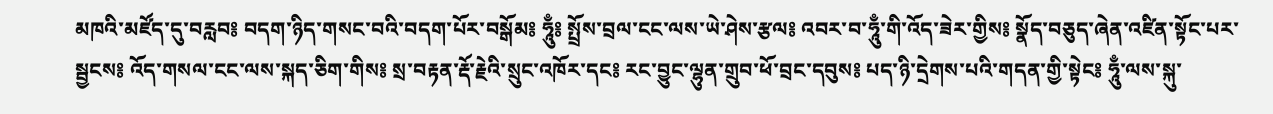མཁའི་མཛོད་དུ་བརླབ༔ བདག་ཉིད་གསང་བའི་བདག་པོར་བསྒོམ༔ ཧཱུྃ༔ སྤྲོས་བྲལ་ངང་ལས་ཡེ་ཤེས་རྩལ༔ འབར་བ་ཧཱུྃ་གི་འོད་ཟེར་གྱིས༔ སྣོད་བཅུད་ཞེན་འཛིན་སྟོང་པར་སྦྱངས༔ འོད་གསལ་ངང་ལས་སྐད་ཅིག་གིས༔ སྲ་བརྟན་རྡོ་རྗེའི་སྲུང་འཁོར་དང༔ རང་བྱུང་ལྷུན་གྲུབ་ཕོ་བྲང་དབུས༔ པད་ཉི་དྲེགས་པའི་གདན་གྱི་སྟེང༔ ཧཱུྃ་ལས་སྐུ་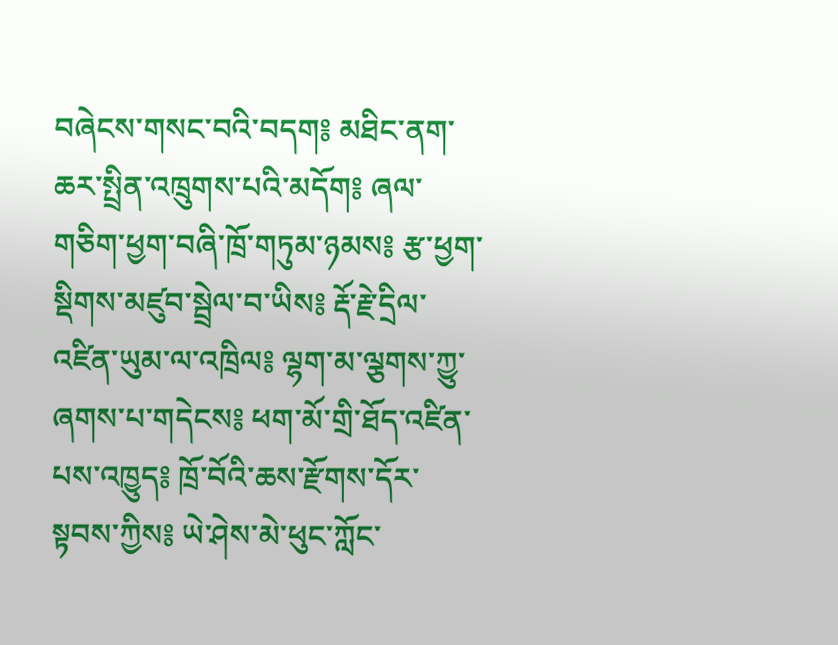བཞེངས་གསང་བའི་བདག༔ མཐིང་ནག་ཆར་སྤྲིན་འཁྲུགས་པའི་མདོག༔ ཞལ་གཅིག་ཕྱག་བཞི་ཁྲོ་གཏུམ་ཉམས༔ རྩ་ཕྱག་སྡིགས་མཛུབ་སྦྲེལ་བ་ཡིས༔ རྡོ་རྗེ་དྲིལ་འཛིན་ཡུམ་ལ་འཁྲིལ༔ ལྷག་མ་ལྕགས་ཀྱུ་ཞགས་པ་གདེངས༔ ཕག་མོ་གྲི་ཐོད་འཛིན་པས་འཁྱུད༔ ཁྲོ་བོའི་ཆས་རྫོགས་དོར་སྟབས་ཀྱིས༔ ཡེ་ཤེས་མེ་ཕུང་ཀློང་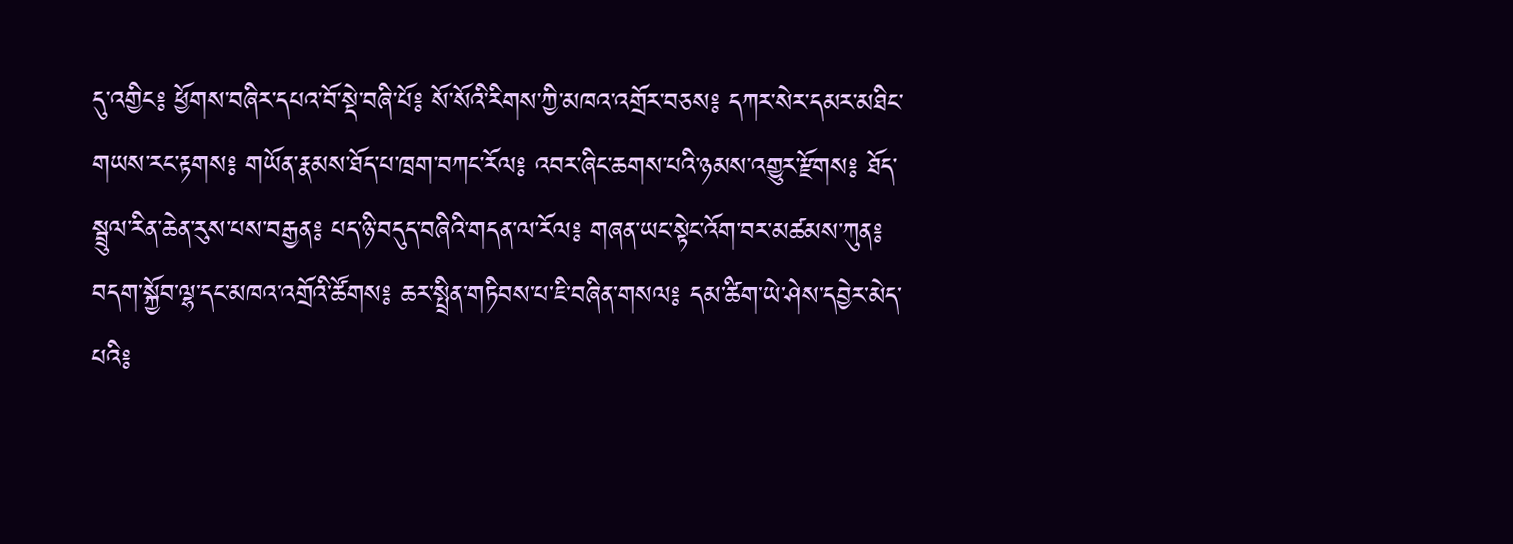དུ་འགྱིང༔ ཕྱོགས་བཞིར་དཔའ་བོ་སྡེ་བཞི་པོ༔ སོ་སོའི་རིགས་ཀྱི་མཁའ་འགྲོར་བཅས༔ དཀར་སེར་དམར་མཐིང་གཡས་རང་རྟགས༔ གཡོན་རྣམས་ཐོད་པ་ཁྲག་བཀང་རོལ༔ འབར་ཞིང་ཆགས་པའི་ཉམས་འགྱུར་རྫོགས༔ ཐོད་སྦྲུལ་རིན་ཆེན་རུས་པས་བརྒྱན༔ པད་ཉི་བདུད་བཞིའི་གདན་ལ་རོལ༔ གཞན་ཡང་སྟེང་འོག་བར་མཚམས་ཀུན༔ བདག་སྐྱོབ་ལྷ་དང་མཁའ་འགྲོའི་ཚོགས༔ ཆར་སྤྲིན་གཏིབས་པ་ཇི་བཞིན་གསལ༔ དམ་ཚིག་ཡེ་ཤེས་དབྱེར་མེད་པའི༔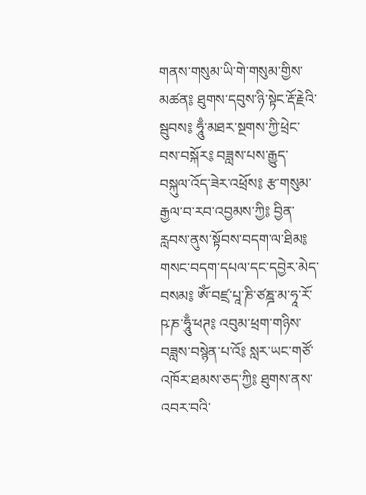གནས་གསུམ་ཡི་གེ་གསུམ་གྱིས་མཚན༔ ཐུགས་དབུས་ཉི་སྟེང་རྡོ་རྗེའི་སྦུབས༔ ཧཱུྃ་མཐར་སྔགས་ཀྱི་ཕྲེང་བས་བསྐོར༔ བཟླས་པས་རྒྱུད་བསྐུལ་འོད་ཟེར་འཕྲོས༔ རྩ་གསུམ་རྒྱལ་བ་རབ་འབྱམས་ཀྱི༔ བྱིན་རླབས་ནུས་སྟོབས་བདག་ལ་ཐིམ༔ གསང་བདག་དཔལ་དང་དབྱེར་མེད་བསམ༔ ཨོཾ་བཛྲ་པཱ་ཎི་ཙཎྜ་མ་ཧཱ་རོ་ཥ་ཎ་ཧཱུྃ་ཕཊ༔ འབུམ་ཕྲག་གཉིས་བཟླས་བསྙེན་པ་འོ༔ སླར་ཡང་གཙོ་འཁོར་ཐམས་ཅད་ཀྱི༔ ཐུགས་ནས་འབར་བའི་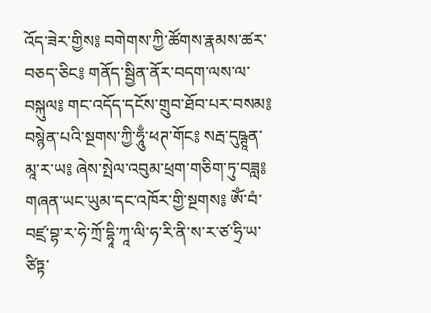འོད་ཟེར་གྱིས༔ བགེགས་ཀྱི་ཚོགས་རྣམས་ཚར་བཅད་ཅིང༔ གནོད་སྦྱིན་ནོར་བདག་ལས་ལ་བསྐུལ༔ གང་འདོད་དངོས་གྲུབ་ཐོབ་པར་བསམ༔ བསྙེན་པའི་སྔགས་ཀྱི་ཧཱུྃ་ཕཊ་གོང༔ སརྦ་དུཥྚཱན་མཱ་ར་ཡ༔ ཞེས་སྤེལ་འབུམ་ཕྲག་གཅིག་ཏུ་བཟླ༔ གཞན་ཡང་ཡུམ་དང་འཁོར་གྱི་སྔགས༔ ཨོཾ་བཾ་བཛྲ་བྷ་ར་ཧེ་ཀྲོ་དྷཱི་ཀཱ་ལི་ཧ་རི་ནི་ས་ར་ཙ་ཧྲི་ཡ་ཙིཏྟ་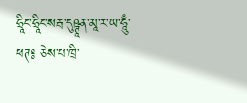ཧྲཱིང་ཧྲཱིང་སརྦ་དུཥྚཱན་མཱ་ར་ཡ་ཧཱུྃ་ཕཊ༔ ཅེས་པ་ཁྲི་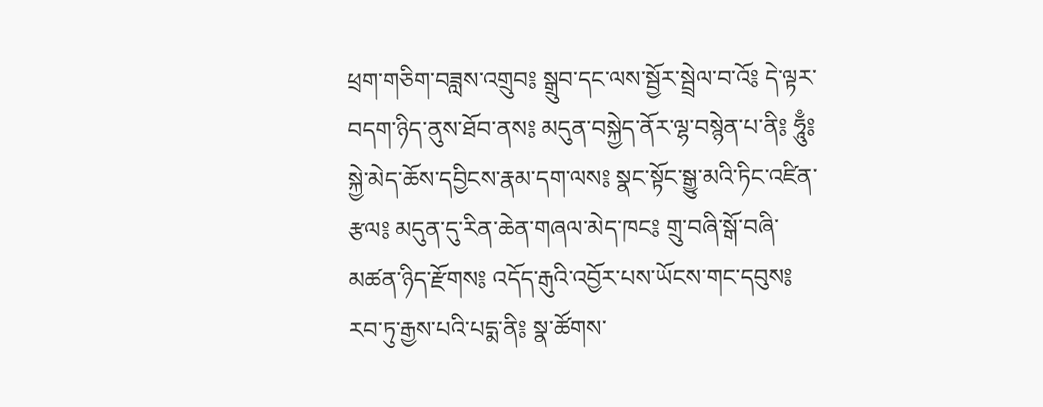ཕྲག་གཅིག་བཟླས་འགྲུབ༔ སྒྲུབ་དང་ལས་སྦྱོར་སྦྲེལ་བ་འོ༔ དེ་ལྟར་བདག་ཉིད་ནུས་ཐོབ་ནས༔ མདུན་བསྐྱེད་ནོར་ལྷ་བསྙེན་པ་ནི༔ ཧཱུྃ༔ སྐྱེ་མེད་ཆོས་དབྱིངས་རྣམ་དག་ལས༔ སྣང་སྟོང་སྒྱུ་མའི་ཏིང་འཛིན་རྩལ༔ མདུན་དུ་རིན་ཆེན་གཞལ་མེད་ཁང༔ གྲུ་བཞི་སྒོ་བཞི་མཚན་ཉིད་རྫོགས༔ འདོད་རྒུའི་འབྱོར་པས་ཡོངས་གང་དབུས༔ རབ་ཏུ་རྒྱས་པའི་པདྨ་ནི༔ སྣ་ཚོགས་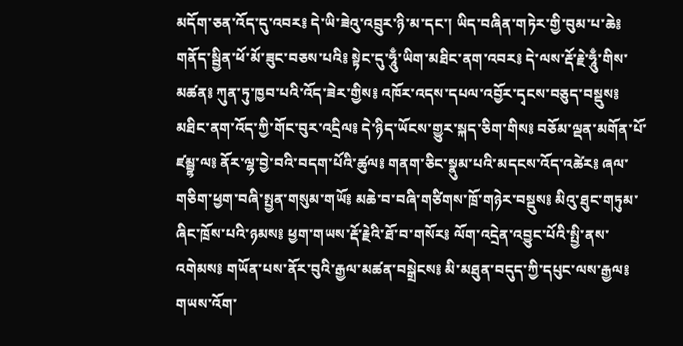མདོག་ཅན་འོད་དུ་འབར༔ དེ་ཡི་ཟེའུ་འབྲུར་ཉི་མ་དང་། ཡིད་བཞིན་གཏེར་གྱི་བུམ་པ་ཆེ༔ གནོད་སྦྱིན་ཕོ་མོ་ཟུང་བཅས་པའི༔ སྟེང་དུ་ཧཱུྃ་ཡིག་མཐིང་ནག་འབར༔ དེ་ལས་རྡོ་རྗེ་ཧཱུྃ་གིས་མཚན༔ ཀུན་ཏུ་ཁྱབ་པའི་འོད་ཟེར་གྱིས༔ འཁོར་འདས་དཔལ་འབྱོར་དྭངས་བཅུད་བསྡུས༔ མཐིང་ནག་འོད་ཀྱི་གོང་བུར་འདྲིལ༔ དེ་ཉིད་ཡོངས་གྱུར་སྐད་ཅིག་གིས༔ བཅོམ་ལྡན་མགོན་པོ་ཛམྦྷ་ལ༔ ནོར་ལྷ་བྱེ་བའི་བདག་པོའི་ཚུལ༔ གནག་ཅིང་སྣུམ་པའི་མདངས་འོད་འཚེར༔ ཞལ་གཅིག་ཕྱག་བཞི་སྤྱན་གསུམ་གཡོ༔ མཆེ་བ་བཞི་གཙིགས་ཁྲོ་གཉེར་བསྡུས༔ མིའུ་ཐུང་གཏུམ་ཞིང་ཁྲོས་པའི་ཉམས༔ ཕྱག་གཡས་རྡོ་རྗེའི་ཐོ་བ་གསོར༔ ལོག་འདྲེན་འབྱུང་པོའི་སྤྱི་ནས་འགེམས༔ གཡོན་པས་ནོར་བུའི་རྒྱལ་མཚན་བསྒྲེངས༔ མི་མཐུན་བདུད་ཀྱི་དཔུང་ལས་རྒྱལ༔ གཡས་འོག་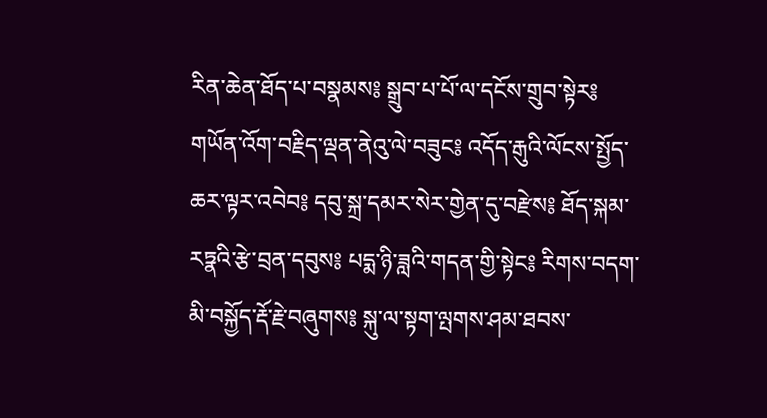རིན་ཆེན་ཐོད་པ་བསྣམས༔ སྒྲུབ་པ་པོ་ལ་དངོས་གྲུབ་སྟེར༔ གཡོན་འོག་བརྗིད་ལྡན་ནེའུ་ལེ་བཟུང༔ འདོད་རྒུའི་ལོངས་སྤྱོད་ཆར་ལྟར་འབེབ༔ དབུ་སྐྲ་དམར་སེར་གྱེན་དུ་བརྫེས༔ ཐོད་སྐམ་རཏྣའི་རྩེ་བྲན་དབུས༔ པདྨ་ཉི་ཟླའི་གདན་གྱི་སྟེང༔ རིགས་བདག་མི་བསྐྱོད་རྡོ་རྗེ་བཞུགས༔ སྐུ་ལ་སྟག་ལྤགས་ཤམ་ཐབས་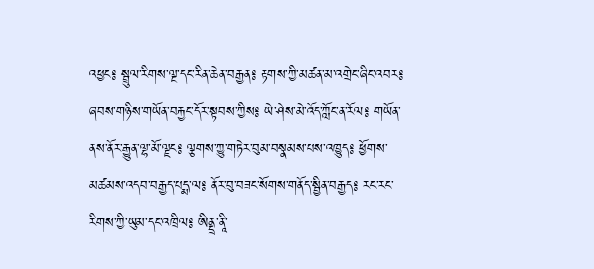འཕྱང༔ སྦྲུལ་རིགས་ལྔ་དང་རིན་ཆེན་བརྒྱན༔ རྟགས་ཀྱི་མཚན་མ་འགྲེང་ཞིང་འབར༔ ཞབས་གཉིས་གཡོན་བརྐྱང་དོར་སྟབས་ཀྱིས༔ ཡེ་ཤེས་མེ་འོད་ཀློང་ན་རོལ༔ གཡོན་ནས་ནོར་རྒྱུན་ལྷ་མོ་ལྗང༔ ལྕགས་ཀྱུ་གཏེར་བུམ་བསྣམས་པས་འཁྱུད༔ ཕྱོགས་མཚམས་འདབ་བརྒྱད་པདྨ་ལ༔ ནོར་བུ་བཟང་སོགས་གནོད་སྦྱིན་བརྒྱད༔ རང་རང་རིགས་ཀྱི་ཡུམ་དང་འཁྲིལ༔ ཨིནྡྲ་ནཱི་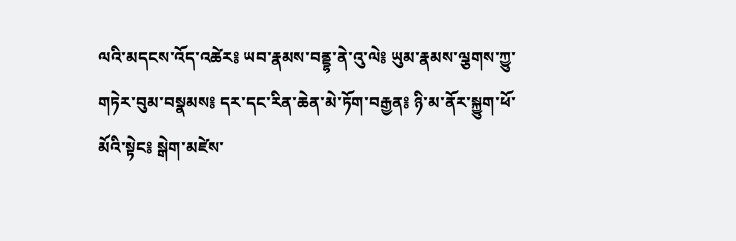ལའི་མདངས་འོད་འཚེར༔ ཡབ་རྣམས་བནྡྷ་ནེ་འུ་ལེ༔ ཡུམ་རྣམས་ལྕགས་ཀྱུ་གཏེར་བུམ་བསྣམས༔ དར་དང་རིན་ཆེན་མེ་ཏོག་བརྒྱན༔ ཉི་མ་ནོར་སྐྱུག་ཕོ་མོའི་སྟེང༔ སྒེག་མཛེས་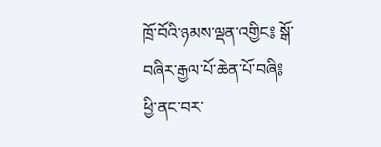ཁྲོ་བོའི་ཉམས་ལྡན་འགྱིང༔ སྒོ་བཞིར་རྒྱལ་པོ་ཆེན་པོ་བཞི༔ ཕྱི་ནང་བར་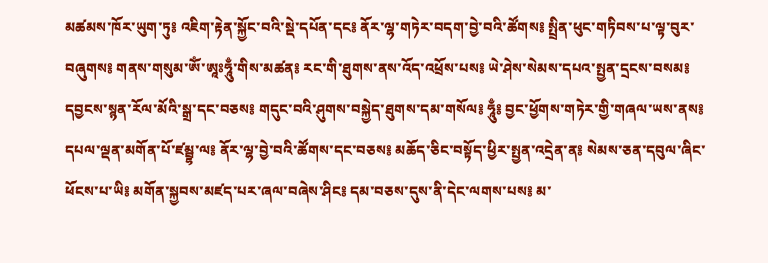མཚམས་ཁོར་ཡུག་ཏུ༔ འཇིག་རྟེན་སྐྱོང་བའི་སྡེ་དཔོན་དང༔ ནོར་ལྷ་གཏེར་བདག་བྱེ་བའི་ཚོགས༔ སྤྲིན་ཕུང་གཏིབས་པ་ལྟ་བུར་བཞུགས༔ གནས་གསུམ་ཨོཾ་ཨཱཿཧཱུྃ་གིས་མཚན༔ རང་གི་ཐུགས་ནས་འོད་འཕྲོས་པས༔ ཡེ་ཤེས་སེམས་དཔའ་སྤྱན་དྲངས་བསམ༔ དབྱངས་སྙན་རོལ་མོའི་སྒྲ་དང་བཅས༔ གདུང་བའི་ཤུགས་བསྐྱེད་ཐུགས་དམ་གསོལ༔ ཧཱུྃ༔ བྱང་ཕྱོགས་གཏེར་གྱི་གཞལ་ཡས་ནས༔ དཔལ་ལྡན་མགོན་པོ་ཛམྦྷ་ལ༔ ནོར་ལྷ་བྱེ་བའི་ཚོགས་དང་བཅས༔ མཆོད་ཅིང་བསྟོད་ཕྱིར་སྤྱན་འདྲེན་ན༔ སེམས་ཅན་དབུལ་ཞིང་ཕོངས་པ་ཡི༔ མགོན་སྐྱབས་མཛད་པར་ཞལ་བཞེས་ཤིང༔ དམ་བཅས་དུས་ནི་དེང་ལགས་པས༔ མ་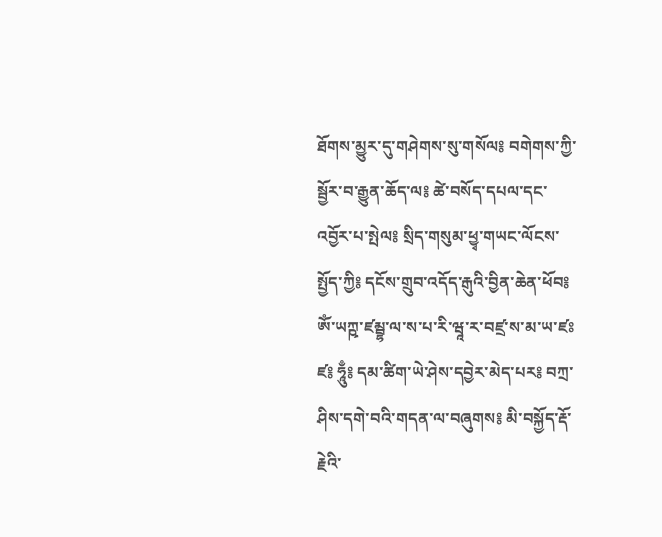ཐོགས་མྱུར་དུ་གཤེགས་སུ་གསོལ༔ བགེགས་ཀྱི་སྦྱོར་བ་རྒྱུན་ཆོད་ལ༔ ཚེ་བསོད་དཔལ་དང་འབྱོར་པ་སྤེལ༔ སྲིད་གསུམ་ཕྱྭ་གཡང་ལོངས་སྤྱོད་ཀྱི༔ དངོས་གྲུབ་འདོད་རྒུའི་བྱིན་ཆེན་ཕོབ༔ ཨོཾ་ཡཀྵ་ཛམྦྷ་ལ་ས་པ་རི་ཝཱ་ར་བཛྲ་ས་མ་ཡ་ཛཿཛ༔ ཧཱུྃ༔ དམ་ཚིག་ཡེ་ཤེས་དབྱེར་མེད་པར༔ བཀྲ་ཤིས་དགེ་བའི་གདན་ལ་བཞུགས༔ མི་བསྐྱོད་རྡོ་རྗེའི་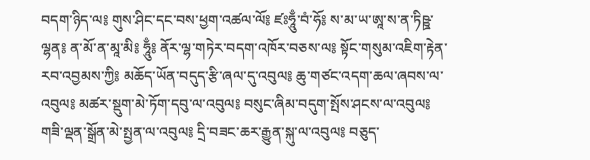བདག་ཉིད་ལ༔ གུས་ཤིང་དང་བས་ཕྱག་འཚལ་ལོ༔ ཛཿཧཱུྃ་བཾ་ཧོ༔ ས་མ་ཡ་ཨཱ་ས་ན་ཏིཥྛ་ལྷན༔ ན་མོ་ན་མཱ་མི༔ ཧཱུྃ༔ ནོར་ལྷ་གཏེར་བདག་འཁོར་བཅས་ལ༔ སྟོང་གསུམ་འཇིག་རྟེན་རབ་འབྱམས་ཀྱི༔ མཆོད་ཡོན་བདུད་རྩི་ཞལ་དུ་འབུལ༔ ཆུ་གཙང་འདག་ཆལ་ཞབས་ལ་འབུལ༔ མཚར་སྡུག་མེ་ཏོག་དབུ་ལ་འབུལ༔ བསུང་ཞིམ་བདུག་སྤོས་ཤངས་ལ་འབུལ༔ གཟི་ལྡན་སྒྲོན་མེ་སྤྱན་ལ་འབུལ༔ དྲི་བཟང་ཆར་རྒྱུན་སྐུ་ལ་འབུལ༔ བཅུད་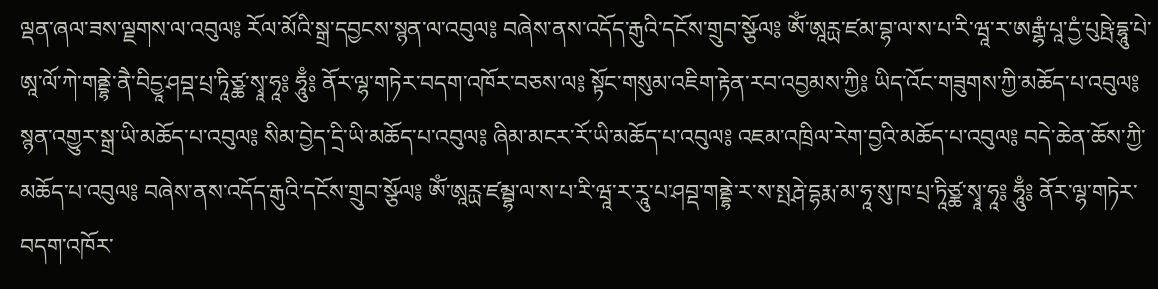ལྡན་ཞལ་ཟས་ལྗགས་ལ་འབུལ༔ རོལ་མོའི་སྒྲ་དབྱངས་སྙན་ལ་འབུལ༔ བཞེས་ནས་འདོད་རྒུའི་དངོས་གྲུབ་སྩོལ༔ ཨོཾ་ཨཱརྻ་ཛམ་བྷ་ལ་ས་པ་རི་ཝཱ་ར་ཨརྒྷཾ་པཱ་དྱཾ་པུཥྤེ་དྷཱུ་པེ་ཨཱ་ལོ་ཀེ་གནྡྷེ་ནཻ་བིདྱཱ་ཤབྡ་པྲ་ཏཱིཙྪ་སྭཱ་ཧཱ༔ ཧཱུྃ༔ ནོར་ལྷ་གཏེར་བདག་འཁོར་བཅས་ལ༔ སྟོང་གསུམ་འཇིག་རྟེན་རབ་འབྱམས་ཀྱི༔ ཡིད་འོང་གཟུགས་ཀྱི་མཆོད་པ་འབུལ༔ སྙན་འགྱུར་སྒྲ་ཡི་མཆོད་པ་འབུལ༔ སིམ་བྱེད་དྲི་ཡི་མཆོད་པ་འབུལ༔ ཞིམ་མངར་རོ་ཡི་མཆོད་པ་འབུལ༔ འཇམ་འཁྲིལ་རེག་བྱའི་མཆོད་པ་འབུལ༔ བདེ་ཆེན་ཆོས་ཀྱི་མཆོད་པ་འབུལ༔ བཞེས་ནས་འདོད་རྒུའི་དངོས་གྲུབ་སྩོལ༔ ཨོཾ་ཨཱརྻ་ཛམྦྷ་ལ་ས་པ་རི་ཝཱ་ར་རཱུ་པ་ཤབྡ་གནྡྷེ་ར་ས་སྤརྴེ་དྷརྨ་མ་ཧཱ་སུ་ཁ་པྲ་ཏཱིཙྪ་སྭཱ་ཧཱ༔ ཧཱུྃ༔ ནོར་ལྷ་གཏེར་བདག་འཁོར་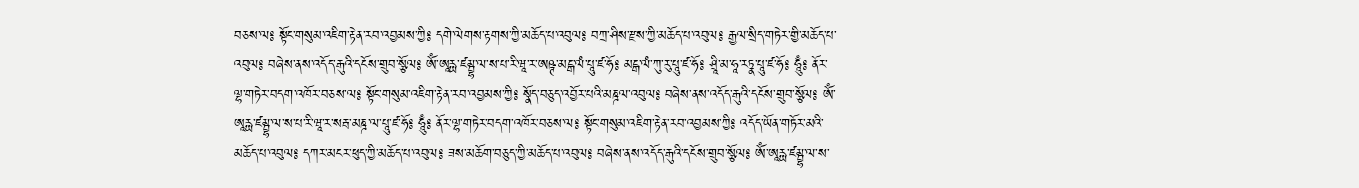བཅས་ལ༔ སྟོང་གསུམ་འཇིག་རྟེན་རབ་འབྱམས་ཀྱི༔ དགེ་ལེགས་རྟགས་ཀྱི་མཆོད་པ་འབུལ༔ བཀྲ་ཤིས་རྫས་ཀྱི་མཆོད་པ་འབུལ༔ རྒྱལ་སྲིད་གཏེར་གྱི་མཆོད་པ་འབུལ༔ བཞེས་ནས་འདོད་རྒུའི་དངོས་གྲུབ་སྩོལ༔ ཨོཾ་ཨཱརྻ་ཛམྦྷ་ལ་ས་པ་རི་ཝཱ་ར་ཨཥྚ་མངྒ་ལཾ་པཱུ་ཛ་ཧོ༔ མངྒ་ལཾ་ཀུ་རུ་པཱུ་ཛ་ཧོ༔ ཤྲཱི་མ་ཧཱ་རཏྣ་པཱུ་ཛ་ཧོ༔ ཧཱུྃ༔ ནོར་ལྷ་གཏེར་བདག་འཁོར་བཅས་ལ༔ སྟོང་གསུམ་འཇིག་རྟེན་རབ་འབྱམས་ཀྱི༔ སྣོད་བཅུད་འབྱོར་པའི་མཎྜལ་འབུལ༔ བཞེས་ནས་འདོད་རྒུའི་དངོས་གྲུབ་སྩོལ༔ ཨོཾ་ཨཱརྻ་ཛམྦྷ་ལ་ས་པ་རི་ཝཱ་ར་སརྦ་མཎྜ་ལ་པཱུ་ཛ་ཧོ༔ ཧཱུྃ༔ ནོར་ལྷ་གཏེར་བདག་འཁོར་བཅས་ལ༔ སྟོང་གསུམ་འཇིག་རྟེན་རབ་འབྱམས་ཀྱི༔ འདོད་ཡོན་གཏོར་མའི་མཆོད་པ་འབུལ༔ དཀར་མངར་ཕུད་ཀྱི་མཆོད་པ་འབུལ༔ ཟས་མཆོག་བཅུད་ཀྱི་མཆོད་པ་འབུལ༔ བཞེས་ནས་འདོད་རྒུའི་དངོས་གྲུབ་སྩོལ༔ ཨོཾ་ཨཱརྻ་ཛམྦྷ་ལ་ས་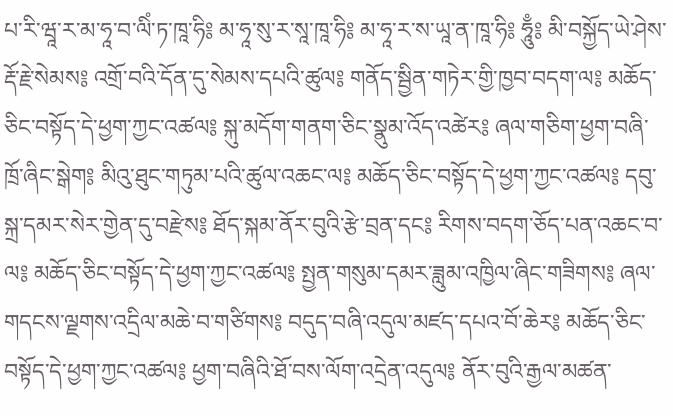པ་རི་ཝཱ་ར་མ་ཧཱ་བ་ལིཾ་ཏ་ཁཱ་ཧི༔ མ་ཧཱ་སུ་ར་སཱ་ཁཱ་ཧི༔ མ་ཧཱ་ར་ས་ཡཱ་ན་ཁཱ་ཧི༔ ཧཱུྃ༔ མི་བསྐྱོད་ཡེ་ཤེས་རྡོ་རྗེ་སེམས༔ འགྲོ་བའི་དོན་དུ་སེམས་དཔའི་ཚུལ༔ གནོད་སྦྱིན་གཏེར་གྱི་ཁྱབ་བདག་ལ༔ མཆོད་ཅིང་བསྟོད་དེ་ཕྱག་ཀྱང་འཚལ༔ སྐུ་མདོག་གནག་ཅིང་སྣུམ་འོད་འཚེར༔ ཞལ་གཅིག་ཕྱག་བཞི་ཁྲོ་ཞིང་སྒེག༔ མིའུ་ཐུང་གཏུམ་པའི་ཚུལ་འཆང་ལ༔ མཆོད་ཅིང་བསྟོད་དེ་ཕྱག་ཀྱང་འཚལ༔ དབུ་སྐྲ་དམར་སེར་གྱེན་དུ་བརྫེས༔ ཐོད་སྐམ་ནོར་བུའི་རྩེ་བྲན་དང༔ རིགས་བདག་ཅོད་པན་འཆང་བ་ལ༔ མཆོད་ཅིང་བསྟོད་དེ་ཕྱག་ཀྱང་འཚལ༔ སྤྱན་གསུམ་དམར་ཟླུམ་འཁྱིལ་ཞིང་གཟིགས༔ ཞལ་གདངས་ལྗགས་འདྲིལ་མཆེ་བ་གཙིགས༔ བདུད་བཞི་འདུལ་མཛད་དཔའ་བོ་ཆེར༔ མཆོད་ཅིང་བསྟོད་དེ་ཕྱག་ཀྱང་འཚལ༔ ཕྱག་བཞིའི་ཐོ་བས་ལོག་འདྲེན་འདུལ༔ ནོར་བུའི་རྒྱལ་མཚན་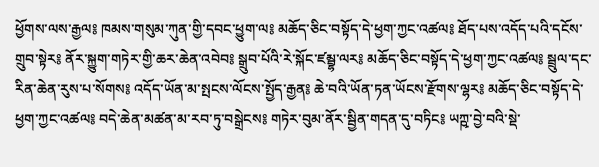ཕྱོགས་ལས་རྒྱལ༔ ཁམས་གསུམ་ཀུན་གྱི་དབང་ཕྱུག་ལ༔ མཆོད་ཅིང་བསྟོད་དེ་ཕྱག་ཀྱང་འཚལ༔ ཐོད་པས་འདོད་པའི་དངོས་གྲུབ་སྟེར༔ ནོར་སྐྱུག་གཏེར་གྱི་ཆར་ཆེན་འབེབ༔ སྒྲུབ་པོའི་རེ་སྐོང་ཛམྦྷ་ལར༔ མཆོད་ཅིང་བསྟོད་དེ་ཕྱག་ཀྱང་འཚལ༔ སྦྲུལ་དང་རིན་ཆེན་རུས་པ་སོགས༔ འདོད་ཡོན་མ་སྤངས་ལོངས་སྤྱོད་རྒྱན༔ ཆེ་བའི་ཡོན་ཏན་ཡོངས་རྫོགས་ལྷར༔ མཆོད་ཅིང་བསྟོད་དེ་ཕྱག་ཀྱང་འཚལ༔ བདེ་ཆེན་མཚན་མ་རབ་ཏུ་བསྒྲེངས༔ གཏེར་བུམ་ནོར་སྦྱིན་གདན་དུ་བཏིང༔ ཡཀྵ་བྱེ་བའི་སྡེ་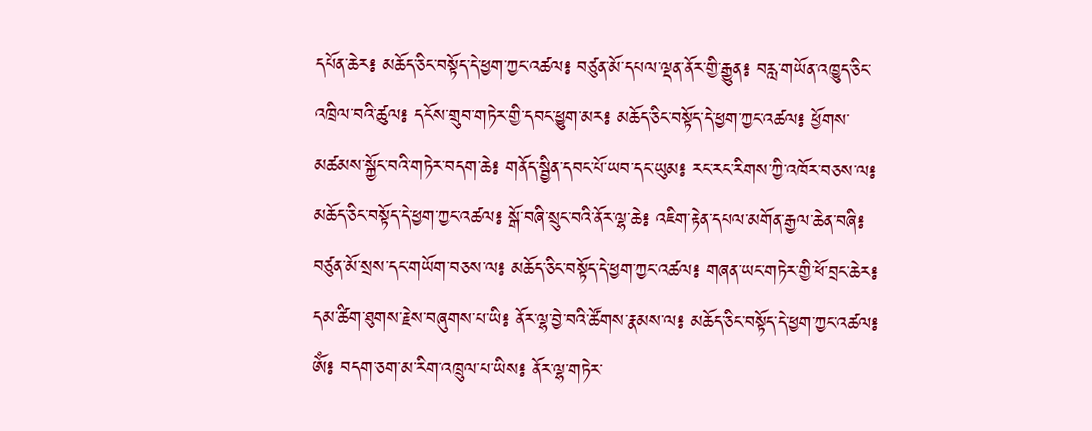དཔོན་ཆེར༔ མཆོད་ཅིང་བསྟོད་དེ་ཕྱག་ཀྱང་འཚལ༔ བཙུན་མོ་དཔལ་ལྡན་ནོར་གྱི་རྒྱུན༔ བརླ་གཡོན་འཁྱུད་ཅིང་འཁྲིལ་བའི་ཚུལ༔ དངོས་གྲུབ་གཏེར་གྱི་དབང་ཕྱུག་མར༔ མཆོད་ཅིང་བསྟོད་དེ་ཕྱག་ཀྱང་འཚལ༔ ཕྱོགས་མཚམས་སྐྱོང་བའི་གཏེར་བདག་ཆེ༔ གནོད་སྦྱིན་དབང་པོ་ཡབ་དང་ཡུམ༔ རང་རང་རིགས་ཀྱི་འཁོར་བཅས་ལ༔ མཆོད་ཅིང་བསྟོད་དེ་ཕྱག་ཀྱང་འཚལ༔ སྒོ་བཞི་སྲུང་བའི་ནོར་ལྷ་ཆེ༔ འཇིག་རྟེན་དཔལ་མགོན་རྒྱལ་ཆེན་བཞི༔ བཙུན་མོ་སྲས་དང་གཡོག་བཅས་ལ༔ མཆོད་ཅིང་བསྟོད་དེ་ཕྱག་ཀྱང་འཚལ༔ གཞན་ཡང་གཏེར་གྱི་ཕོ་བྲང་ཆེར༔ དམ་ཚིག་ཐུགས་རྗེས་བཞུགས་པ་ཡི༔ ནོར་ལྷ་བྱེ་བའི་ཚོགས་རྣམས་ལ༔ མཆོད་ཅིང་བསྟོད་དེ་ཕྱག་ཀྱང་འཚལ༔ ཨོཾ༔ བདག་ཅག་མ་རིག་འཁྲུལ་པ་ཡིས༔ ནོར་ལྷ་གཏེར་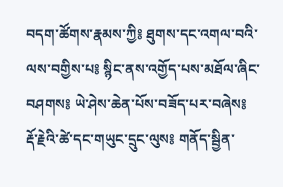བདག་ཚོགས་རྣམས་ཀྱི༔ ཐུགས་དང་འགལ་བའི་ལས་བགྱིས་པ༔ སྙིང་ནས་འགྱོད་པས་མཐོལ་ཞིང་བཤགས༔ ཡེ་ཤེས་ཆེན་པོས་བཟོད་པར་བཞེས༔ རྡོ་རྗེའི་ཚེ་དང་གཡུང་དྲུང་ལུས༔ གནོད་སྦྱིན་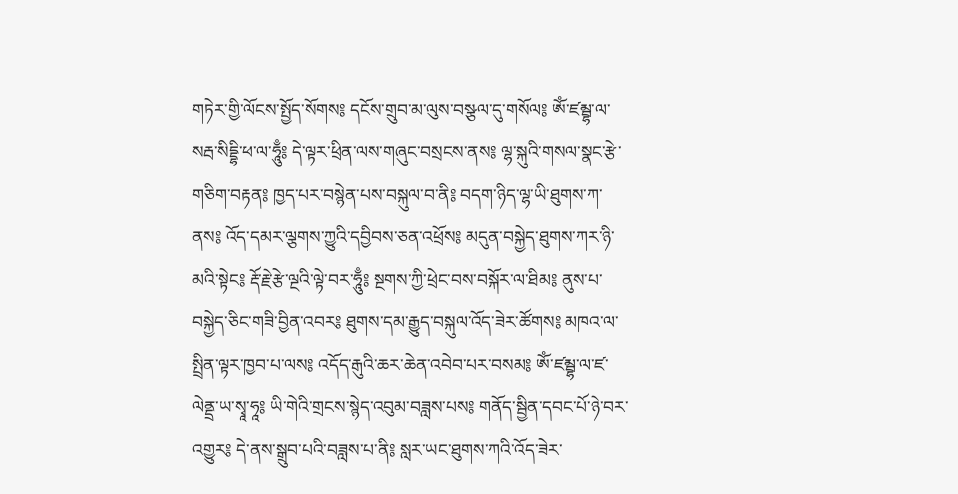གཏེར་གྱི་ལོངས་སྤྱོད་སོགས༔ དངོས་གྲུབ་མ་ལུས་བསྩལ་དུ་གསོལ༔ ཨོཾ་ཛམྦྷ་ལ་སརྦ་སིདྡྷི་ཕ་ལ་ཧཱུྃ༔ དེ་ལྟར་ཕྲིན་ལས་གཞུང་བསྲངས་ནས༔ ལྷ་སྐུའི་གསལ་སྣང་རྩེ་གཅིག་བརྟན༔ ཁྱད་པར་བསྙེན་པས་བསྐུལ་བ་ནི༔ བདག་ཉིད་ལྷ་ཡི་ཐུགས་ཀ་ནས༔ འོད་དམར་ལྕགས་ཀྱུའི་དབྱིབས་ཅན་འཕྲོས༔ མདུན་བསྐྱེད་ཐུགས་ཀར་ཉི་མའི་སྟེང༔ རྡོ་རྗེ་རྩེ་ལྔའི་ལྟེ་བར་ཧཱུྃ༔ སྔགས་ཀྱི་ཕྲེང་བས་བསྐོར་ལ་ཐིམ༔ ནུས་པ་བསྐྱེད་ཅིང་གཟི་བྱིན་འབར༔ ཐུགས་དམ་རྒྱུད་བསྐུལ་འོད་ཟེར་ཚོགས༔ མཁའ་ལ་སྤྲིན་ལྟར་ཁྱབ་པ་ལས༔ འདོད་རྒུའི་ཆར་ཆེན་འབེབ་པར་བསམ༔ ཨོཾ་ཛམྦྷ་ལ་ཛ་ལེནྡྲ་ཡ་སྭཱ་ཧཱ༔ ཡི་གེའི་གྲངས་སྙེད་འབུམ་བཟླས་པས༔ གནོད་སྦྱིན་དབང་པོ་ཉེ་བར་འགྱུར༔ དེ་ནས་སྒྲུབ་པའི་བཟླས་པ་ནི༔ སླར་ཡང་ཐུགས་ཀའི་འོད་ཟེར་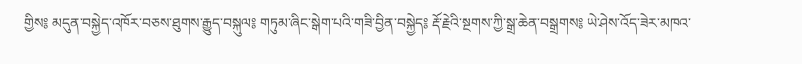གྱིས༔ མདུན་བསྐྱེད་འཁོར་བཅས་ཐུགས་རྒྱུད་བསྐུལ༔ གཏུམ་ཞིང་སྒེག་པའི་གཟི་བྱིན་བསྐྱེད༔ རྡོ་རྗེའི་སྔགས་ཀྱི་སྒྲ་ཆེན་བསྒྲགས༔ ཡེ་ཤེས་འོད་ཟེར་མཁའ་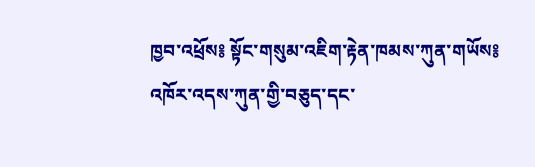ཁྱབ་འཕྲོས༔ སྟོང་གསུམ་འཇིག་རྟེན་ཁམས་ཀུན་གཡོས༔ འཁོར་འདས་ཀུན་གྱི་བཅུད་དང་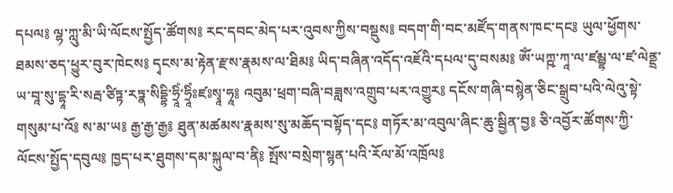དཔལ༔ ལྷ་ཀླུ་མི་ཡི་ལོངས་སྤྱོད་ཚོགས༔ རང་དབང་མེད་པར་འུབས་ཀྱིས་བསྡུས༔ བདག་གི་བང་མཛོད་གནས་ཁང་དང༔ ཡུལ་ཕྱོགས་ཐམས་ཅད་ཕྱུར་བུར་ཁེངས༔ དྭངས་མ་རྟེན་རྫས་རྣམས་ལ་ཐིམ༔ ཡིད་བཞིན་འདོད་འཇོའི་དཔལ་དུ་བསམ༔ ཨོཾ་ཡཀྵ་ཀཱ་ལ་ཛམྦྷ་ལ་ཛ་ལེནྡྲ་ཡ་བཱ་སུ་དྷཱ་རི་སརྦ་ཙིཏྟ་རཏྣ་སིདྡྷི་ཧྲཱིཾ་ཧྲཱིཾཿཛཿསྭཱ་ཧཱ༔ འབུམ་ཕྲག་བཞི་བཟླས་འགྲུབ་པར་འགྱུར༔ དངོས་གཞི་བསྙེན་ཅིང་སྒྲུབ་པའི་ལེའུ་སྟེ་གསུམ་པ་འོ༔ ས་མ་ཡ༔ རྒྱ་རྒྱ་རྒྱ༔ ཐུན་མཚམས་རྣམས་སུ་མཆོད་བསྟོད་དང༔ གཏོར་མ་འབུལ་ཞིང་ཆུ་སྦྱིན་བྱ༔ ཅི་འབྱོར་ཚོགས་ཀྱི་ལོངས་སྤྱོད་དབུལ༔ ཁྱད་པར་ཐུགས་དམ་སྐུལ་བ་ནི༔ སྤོས་བསྲེག་སྙན་པའི་རོལ་མོ་འཁྲོལ༔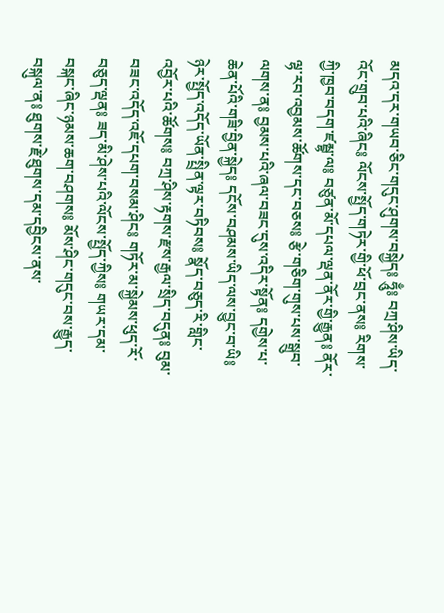མདའ་དར་གཡབ་ཅིང་གདུང་ཤུགས་བསྐྱེད༔ ཧཱུྃ༔ བཀྲ་ཤིས་ཡིད་འོང་གྲུབ་པའི་ཞིང༔ ལོངས་སྤྱོད་གཏེར་གྱི་ཕོ་བྲང་ནས༔ རིགས་ཀྱི་ཁྱབ་བདག་ཛམྦྷ་ལ༔ བཙུན་མོ་དཔལ་ལྡན་ནོར་གྱི་རྒྱུན༔ ནོར་ལྷ་རབ་འབྱམས་ཚོགས་དང་བཅས༔ རྩེ་གཅིག་གུས་པས་སྒྲུབ་ལགས་ན༔ བྱམས་པའི་ཞལ་བཟང་དུས་འདིར་སྟོན༔ དགྱེས་པ་ཆེན་པོའི་གཟི་བྱིན་སྐྱེད༔ དངོས་བཤམས་ཡིད་ལས་བྱུང་བ་ཡི༔ ཉེར་སྤྱོད་འདོད་ཡོན་སྤྲིན་ལྟར་བཏིབས༔ སྣོད་བཅུད་རི་གླིང་འབྱོར་པའི་ཚོགས༔ བཀྲ་ཤིས་རྟགས་རྫས་རྒྱལ་སྲིད་བདུན༔ བུམ་བཟང་འདོད་འཇོ་དཔག་བསམ་ཤིང༔ གཏོར་མ་སྐྱེམས་ཕུད་རོ་བཅུད་ལྡན༔ ཟད་མི་ཤེས་པའི་ལོངས་སྤྱོད་ཀྱིས༔ གཡར་དམ་བསྐང་ཞིང་ཉམས་ཆག་བཤགས༔ མོས་ཤིང་གདུང་བས་རྒྱུད་བསྐུལ་ན༔ ཐུགས་རྗེ་ཐུགས་དམ་དབྱིངས་ནས་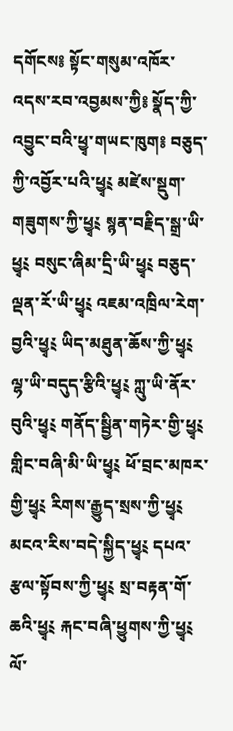དགོངས༔ སྟོང་གསུམ་འཁོར་འདས་རབ་འབྱམས་ཀྱི༔ སྣོད་ཀྱི་འབྱུང་བའི་ཕྱྭ་གཡང་ཁུག༔ བཅུད་ཀྱི་འབྱོར་པའི་ཕྱྭ༴ མཛེས་སྡུག་གཟུགས་ཀྱི་ཕྱྭ༴ སྙན་བརྗིད་སྒྲ་ཡི་ཕྱྭ༴ བསུང་ཞིམ་དྲི་ཡི་ཕྱྭ༴ བཅུད་ལྡན་རོ་ཡི་ཕྱྭ༴ འཇམ་འཁྲིལ་རེག་བྱའི་ཕྱྭ༴ ཡིད་མཐུན་ཆོས་ཀྱི་ཕྱྭ༴ ལྷ་ཡི་བདུད་རྩིའི་ཕྱྭ༴ ཀླུ་ཡི་ནོར་བུའི་ཕྱྭ༴ གནོད་སྦྱིན་གཏེར་གྱི་ཕྱྭ༴ གླིང་བཞི་མི་ཡི་ཕྱྭ༴ ཕོ་བྲང་མཁར་གྱི་ཕྱྭ༴ རིགས་རྒྱུད་སྲས་ཀྱི་ཕྱྭ༴ མངའ་རིས་བདེ་སྐྱིད་ཕྱྭ༴ དཔའ་རྩལ་སྟོབས་ཀྱི་ཕྱྭ༴ སྲ་བརྟན་གོ་ཆའི་ཕྱྭ༴ རྐང་བཞི་ཕྱུགས་ཀྱི་ཕྱྭ༴ ལོ་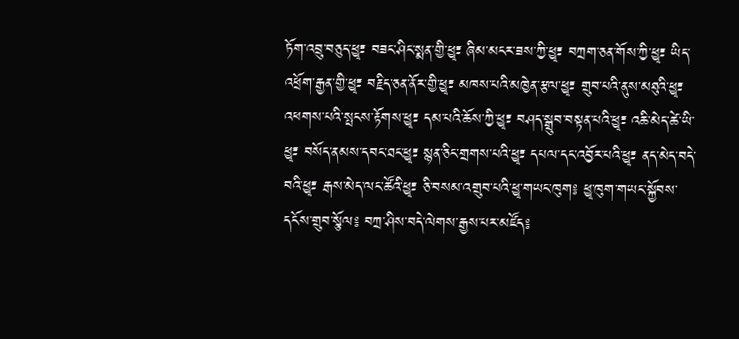ཏོག་འབྲུ་བཅུད་ཕྱྭ༴ བཟང་ཤིང་སྨན་གྱི་ཕྱྭ༴ ཞིམ་མངར་ཟས་ཀྱི་ཕྱྭ༴ བཀྲག་ཅན་གོས་ཀྱི་ཕྱྭ༴ ཡིད་འཕྲོག་རྒྱན་གྱི་ཕྱྭ༴ བརྗིད་ཅན་ནོར་གྱི་ཕྱྭ༴ མཁས་པའི་མཁྱེན་རྩལ་ཕྱྭ༴ གྲུབ་པའི་ནུས་མཐུའི་ཕྱྭ༴ འཕགས་པའི་སྤངས་རྟོགས་ཕྱྭ༴ དམ་པའི་ཆོས་ཀྱི་ཕྱྭ༴ བཤད་སྒྲུབ་བསྟན་པའི་ཕྱྭ༴ འཆི་མེད་ཚེ་ཡི་ཕྱྭ༴ བསོད་ནམས་དབང་ཐང་ཕྱྭ༴ སྙན་ཅིང་གྲགས་པའི་ཕྱྭ༴ དཔལ་དང་འབྱོར་པའི་ཕྱྭ༴ ནད་མེད་བདེ་བའི་ཕྱྭ༴ རྒས་མེད་ལང་ཚོའི་ཕྱྭ༴ ཅི་བསམ་འགྲུབ་པའི་ཕྱྭ་གཡང་ཁུག༔ ཕྱྭ་ཁུག་གཡང་སྐྱོབས་དངོས་གྲུབ་སྩོལ༔ བཀྲ་ཤིས་བདེ་ལེགས་རྒྱས་པར་མཛོད༔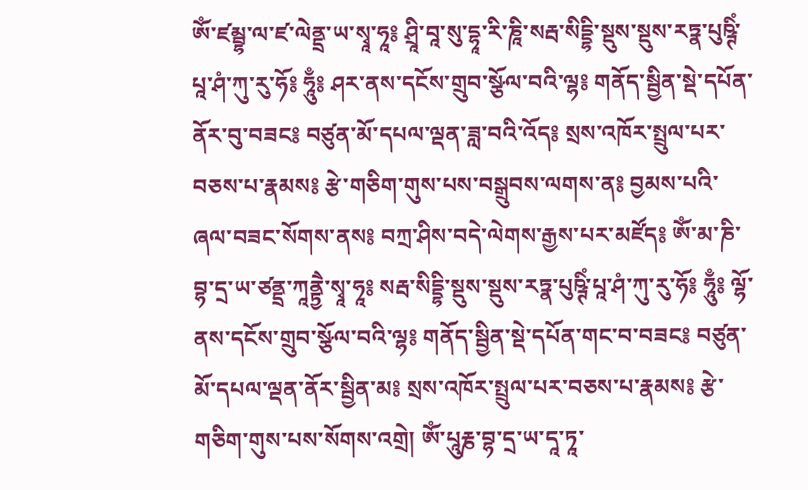ཨོཾ་ཛམྦྷ་ལ་ཛ་ལེནྡྲ་ཡ་སྭཱ་ཧཱ༔ ཤྲཱི་བཱ་སུ་དྷཱ་རི་ཎཱི་སརྦ་སིདྡྷི་སྡུས་སྡུས་རཏྣ་པུཥྚིཾ་པཱ་ཤཾ་ཀུ་རུ་ཧོ༔ ཧཱུྃ༔ ཤར་ནས་དངོས་གྲུབ་སྩོལ་བའི་ལྷ༔ གནོད་སྦྱིན་སྡེ་དཔོན་ནོར་བུ་བཟང༔ བཙུན་མོ་དཔལ་ལྡན་ཟླ་བའི་འོད༔ སྲས་འཁོར་སྤྲུལ་པར་བཅས་པ་རྣམས༔ རྩེ་གཅིག་གུས་པས་བསྒྲུབས་ལགས་ན༔ བྱམས་པའི་ཞལ་བཟང་སོགས་ནས༔ བཀྲ་ཤིས་བདེ་ལེགས་རྒྱས་པར་མཛོད༔ ཨོཾ་མ་ཎི་བྷ་དྲ་ཡ་ཙནྡྲ་ཀཱནྟྱཻ་སྭཱ་ཧཱ༔ སརྦ་སིདྡྷི་སྡུས་སྡུས་རཏྣ་པུཥྚིཾ་པཱ་ཤཾ་ཀུ་རུ་ཧོ༔ ཧཱུྃ༔ ལྷོ་ནས་དངོས་གྲུབ་སྩོལ་བའི་ལྷ༔ གནོད་སྦྱིན་སྡེ་དཔོན་གང་བ་བཟང༔ བཙུན་མོ་དཔལ་ལྡན་ནོར་སྦྱིན་མ༔ སྲས་འཁོར་སྤྲུལ་པར་བཅས་པ་རྣམས༔ རྩེ་གཅིག་གུས་པས་སོགས་འགྲེ། ཨོཾ་པཱུརྞ་བྷ་དྲ་ཡ་དཱ་ཏཱ་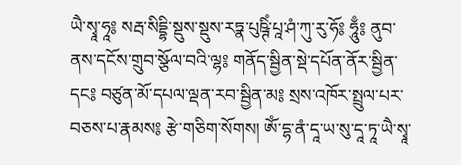ཡཻ་སྭཱ་ཧཱ༔ སརྦ་སིདྡྷི་སྡུས་སྡུས་རཏྣ་པུཥྚིཾ་པཱ་ཤཾ་ཀུ་རུ་ཧོ༔ ཧཱུྃ༔ ནུབ་ནས་དངོས་གྲུབ་སྩོལ་བའི་ལྷ༔ གནོད་སྦྱིན་སྡེ་དཔོན་ནོར་སྦྱིན་དང༔ བཙུན་མོ་དཔལ་ལྡན་རབ་སྦྱིན་མ༔ སྲས་འཁོར་སྤྲུལ་པར་བཅས་པ་རྣམས༔ རྩེ་གཅིག་སོགས། ཨོཾ་དྷ་ནཾ་དཱ་ཡ་སུ་དཱ་ཏཱ་ཡཻ་སྭཱ་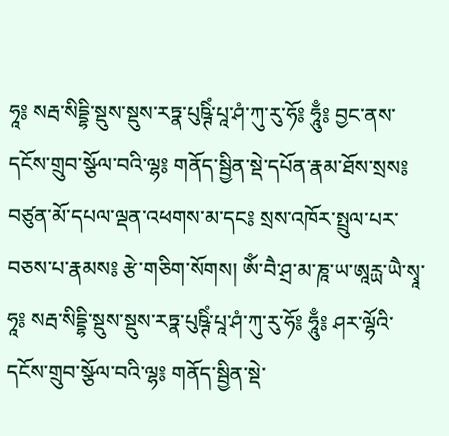ཧཱ༔ སརྦ་སིདྡྷི་སྡུས་སྡུས་རཏྣ་པུཥྚིཾ་པཱ་ཤཾ་ཀུ་རུ་ཧོ༔ ཧཱུྃ༔ བྱང་ནས་དངོས་གྲུབ་སྩོལ་བའི་ལྷ༔ གནོད་སྦྱིན་སྡེ་དཔོན་རྣམ་ཐོས་སྲས༔ བཙུན་མོ་དཔལ་ལྡན་འཕགས་མ་དང༔ སྲས་འཁོར་སྤྲུལ་པར་བཅས་པ་རྣམས༔ རྩེ་གཅིག་སོགས། ཨོཾ་བཻ་ཤྲ་མ་ཎཱ་ཡ་ཨཱརྻ་ཡཻ་སྭཱ་ཧཱ༔ སརྦ་སིདྡྷི་སྡུས་སྡུས་རཏྣ་པུཥྚིཾ་པཱ་ཤཾ་ཀུ་རུ་ཧོ༔ ཧཱུྃ༔ ཤར་ལྷོའི་དངོས་གྲུབ་སྩོལ་བའི་ལྷ༔ གནོད་སྦྱིན་སྡེ་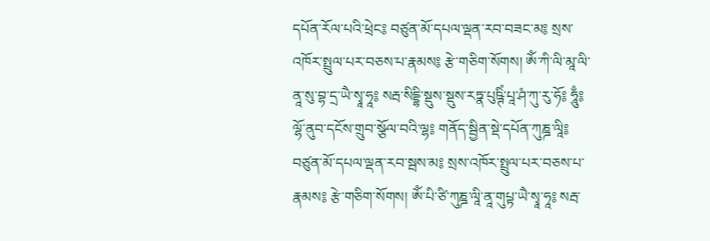དཔོན་རོལ་པའི་ཕྲེང༔ བཙུན་མོ་དཔལ་ལྡན་རབ་བཟང་མ༔ སྲས་འཁོར་སྤྲུལ་པར་བཅས་པ་རྣམས༔ རྩེ་གཅིག་སོགས། ཨོཾ་ཀི་ལི་མཱ་ལི་ནཱ་སུ་བྷ་དྲ་ཡཻ་སྭཱ་ཧཱ༔ སརྦ་སིདྡྷི་སྡུས་སྡུས་རཏྣ་པུཥྚིཾ་པཱ་ཤཾ་ཀུ་རུ་ཧོ༔ ཧཱུྃ༔ ལྷོ་ནུབ་དངོས་གྲུབ་སྩོལ་བའི་ལྷ༔ གནོད་སྦྱིན་སྡེ་དཔོན་ཀུཎྜ་ལཱི༔ བཙུན་མོ་དཔལ་ལྡན་རབ་སྦས་མ༔ སྲས་འཁོར་སྤྲུལ་པར་བཅས་པ་རྣམས༔ རྩེ་གཅིག་སོགས། ཨོཾ་པི་ཙི་ཀུཎྜ་ལཱི་ནཱ་གུཔྟ་ཡཻ་སྭཱ་ཧཱ༔ སརྦ་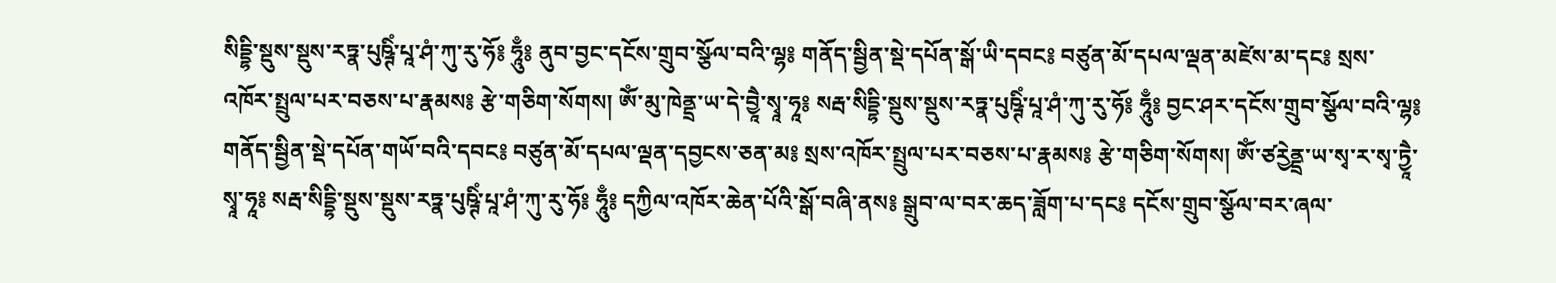སིདྡྷི་སྡུས་སྡུས་རཏྣ་པུཥྚིཾ་པཱ་ཤཾ་ཀུ་རུ་ཧོ༔ ཧཱུྃ༔ ནུབ་བྱང་དངོས་གྲུབ་སྩོལ་བའི་ལྷ༔ གནོད་སྦྱིན་སྡེ་དཔོན་སྒོ་ཡི་དབང༔ བཙུན་མོ་དཔལ་ལྡན་མཛེས་མ་དང༔ སྲས་འཁོར་སྤྲུལ་པར་བཅས་པ་རྣམས༔ རྩེ་གཅིག་སོགས། ཨོཾ་མུ་ཁེནྡྲ་ཡ་དེ་བྱཱཻ་སྭཱ་ཧཱ༔ སརྦ་སིདྡྷི་སྡུས་སྡུས་རཏྣ་པུཥྚིཾ་པཱ་ཤཾ་ཀུ་རུ་ཧོ༔ ཧཱུྃ༔ བྱང་ཤར་དངོས་གྲུབ་སྩོལ་བའི་ལྷ༔ གནོད་སྦྱིན་སྡེ་དཔོན་གཡོ་བའི་དབང༔ བཙུན་མོ་དཔལ་ལྡན་དབྱངས་ཅན་མ༔ སྲས་འཁོར་སྤྲུལ་པར་བཅས་པ་རྣམས༔ རྩེ་གཅིག་སོགས། ཨོཾ་ཙརྱེནྡྲ་ཡ་སྭ་ར་སྭ་ཏྱཱཻ་སྭཱ་ཧཱ༔ སརྦ་སིདྡྷི་སྡུས་སྡུས་རཏྣ་པུཥྚིཾ་པཱ་ཤཾ་ཀུ་རུ་ཧོ༔ ཧཱུྃ༔ དཀྱིལ་འཁོར་ཆེན་པོའི་སྒོ་བཞི་ནས༔ སྒྲུབ་ལ་བར་ཆད་ཟློག་པ་དང༔ དངོས་གྲུབ་སྩོལ་བར་ཞལ་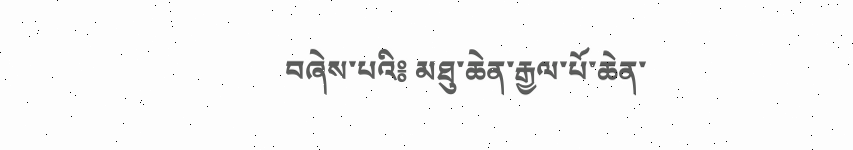བཞེས་པའི༔ མཐུ་ཆེན་རྒྱལ་པོ་ཆེན་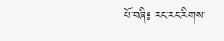པོ་བཞི༔ རང་རང་རིགས་